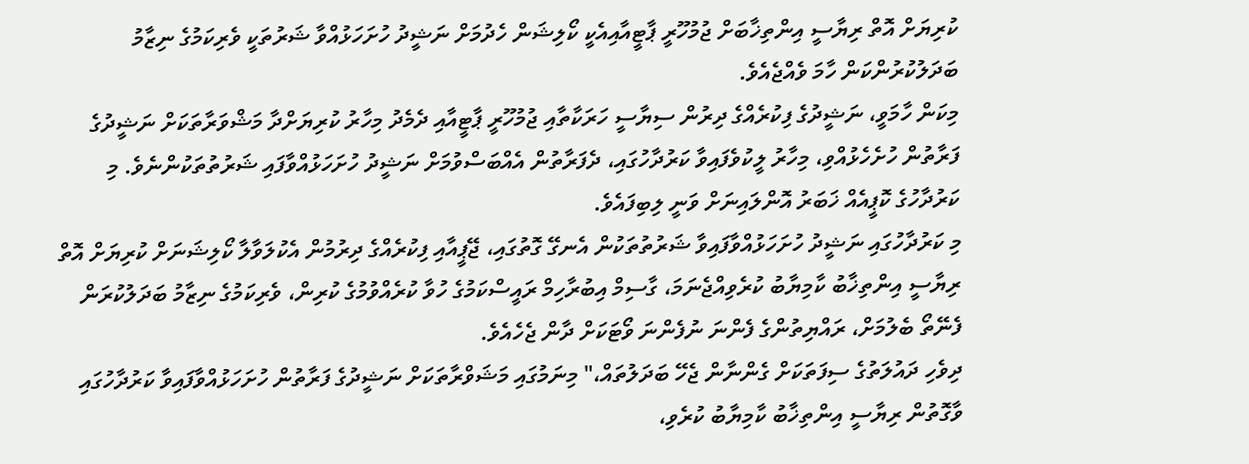ކުރިޔަށް އޮތް ރިޔާސީ އިންތިޚާބަށް ޖުމުހޫރީ ޕާޓީއާއިއެކީ ކޯލިޝަން ހެދުމަށް ނަޝީދު ހުށަހަޅުއްވާ ޝަރުތަކީ ވެރިކަމުގެ ނިޒާމު ބަދަލުކުރުންކަން ހާމަ ވެއްޖެއެވެ.
މިކަން ހާމަވީ، ނަޝީދުގެ ފިކުރެއްގެ ދިރުން ސިޔާސީ ހަރަކާތާއި ޖުމުހޫރީ ޕާޓީއާއި ދެމެދު މިހާރު ކުރިޔަށްދާ މަޝްވަރާތަކަށް ނަޝީދުގެ ފަރާތުން ހުށެހެޅުއްވި، މިހާރު ލީކުވެފައިވާ ކަރުދާހުގައި، ދެފަރާތުން އެއްބަސްވުމަށް ނަޝީދު ހުށަހަޅުއްވާފައި ޝަރުތުތަކުންނެވެ. މި ކަރުދާހުގެ ކޮޕީއެއް ޚަބަރު އޮންލައިނަށް ވަނީ ލިބިފައެވެ.
މި ކަރުދާހުގައި ނަޝީދު ހުށަހަޅުއްވާފައިވާ ޝަރުތުތަކުން އެނގޭ ގޮތުގައި، ޖޭޕީއާއި ފިކުރެއްގެ ދިރުމުން އެކުލަވާލާ ކޯލިޝަނަށް ކުރިޔަށް އޮތް ރިޔާސީ އިންތިޚާބު ކާމިޔާބު ކުރެވިއްޖެނަމަ، ގާސިމް އިބުރާހިމް ރައީސްކަމުގެ ހުވާ ކުރެއްވުމުގެ ކުރިން، ވެރިކަމުގެ ނިޒާމު ބަދަލުކުރަން ފެނޭތޯ ބެލުމަށް، ރައްޔިތުންގެ ފެންނަ ނުފެންނަ ވޯޓަކަށް ދާން ޖެހެއެވެ.
ދިވެހި ދައުލަތުގެ ސިފަތަކަށް ގެންނާން ޖެހޭ ބަދަލުތައް،" މިނަމުގައި މަޝަވްރާތަކަށް ނަޝީދުގެ ފަރާތުން ހުށަހަޅުއްވާފައިވާ ކަރުދާހުގައި ވާގޮތުން ރިޔާސީ އިންތިޚާބު ކާމިޔާބު ކުރެވި،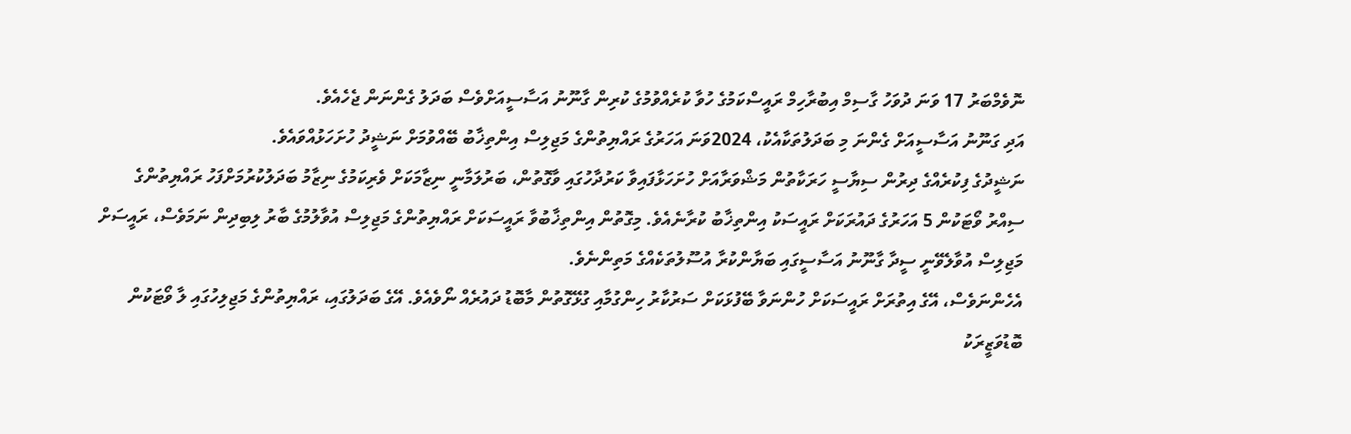ނޮވެމްބަރު 17 ވަނަ ދުވަހު ގާސިމް އިބުރާހިމް ރައީސްކަމުގެ ހުވާ ކުރެއްވުމުގެ ކުރިން ގާނޫނު އަސާސީއަށްވެސް ބަދަލު ގެންނަން ޖެހެއެވެ.
އަދި ގަނޫނު އަސާސީއަށް ގެންނަ މި ބަދަލުތަކާއެކު، 2024ވަނަ އަހަރުގެ ރައްޔިތުންގެ މަޖިލިސް އިންތިޚާބު ބޭއްވުމަށް ނަޝީދު ހުށަހަޅުއްވައެވެ.
ނަޝީދުގެ ފިކުރެއްގެ ދިރުން ސިޔާސީ ހަރަކާތުން މަޝްވަރާއަށް ހުށަހަޅާފައިވާ ކަރުދާހުގައި ވާގޮތުން، ބަރުލަމާނީ ނިޒާމަކަށް ވެރިކަމުގެ ނިޒާމު ބަދަލުކުރުމަށްފަހު ރައްޔިތުންގެ ސިއްރު ވޯޓަކުން 5 އަހަރުގެ ދައުރަކަށް ރައީސަކު އިންތިޚާބު ކުރާނެއެވެ. މިގޮތުން އިންތިޚާބުވާ ރައީސަކަށް ރައްޔިތުންގެ މަޖިލިސް އުވާލުމުގެ ބާރު ލިބިދިން ނަމަވެސް، ރައީސަށް މަޖިލިސް އުވާލެވޭނީ ސީދާ ގާނޫނު އަސާސީގައި ބަޔާންކުރާ އުސޫލުތަކެއްގެ މަތިންނެވެ.
އެހެންނަވެސް، އޭގެ އިތުރަށް ރައީސަކަށް ހުންނަވާ ބޭފުޅަކަށް ސަރުކާރު ހިންގުމާއި ގުޅޭގޮތުން މާބޮޑު ދައުރެއް ނޯވެއެވެ. އޭގެ ބަދަލުގައި، ރައްޔިތުންގެ މަޖިލިހުގައި ލާ ވޯޓަކުން ބޮޑުވަޒީރަކު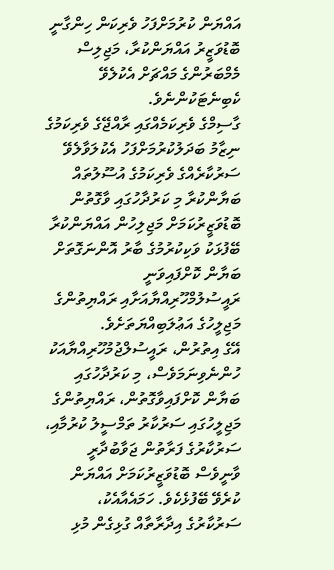އައްޔަން ކުރުމަށްފަހު ވެރިކަން ހިންގާނީ ބޮޑުވަޒީރު އައްޔަންކުރާ، މަޖިލިސް މެމްބަރުންގެ މައްޗަށް އެކުލެވޭ ކެބިނެޓަކުންނެވެ.
ގާސިމްގެ ވެރިކަމެއްގައި ރާއްޖޭގެ ވެރިކަމުގެ ނިޒާމު ބަދަލުކުރުމަށްފަހު އެކުލަވާލެވޭ ސަރުކާރެއްގެ ވެރިކަމުގެ އުސޫލުތައް ބަޔާންކުރާ މި ކަރުދާހުގައި ވާގޮތުން ބޮޑުވަޒީރުކަމަށް މަޖިލިހުން އައްޔަންކުރާ ބޭފުޅަކު ވަކިކުރުމުގެ ބާރު އޮންނަގޮތަށް ބަޔާން ކޮށްފައިވަނީ ރައީސުލުމްހޫރިއްޔާއަށާއި ރައްޔިތުންގެ މަޖިލީހުގެ އަޢުލަބިއްޔަތަށެވެ.
އޭގެ އިތުރުން، ރައީސުލްޖުމުހޫރިއްޔާއަކު ހުންނެވިނަމަވެސް، މި ކަރުދާހުގައި ބަޔާން ކޮށްފައިވާގޮތުން، ރައްޔިތުންގެ މަޖިލީހުގައި ސަރުކާރު ތަމްސީލު ކުރުމާއި، ސަރުކާރުގެ ފަރާތުން ޖަވާބުދާރީ ވާނީވެސް ބޮޑުވަޒީރުކަމަށް އައްޔަން ކުރެވޭ ބޭފުޅެކެވެ. ހަމައެއާއެކު، ސަރުކާރުގެ އިދާރާތާއް ގުޅިގެން މުޅި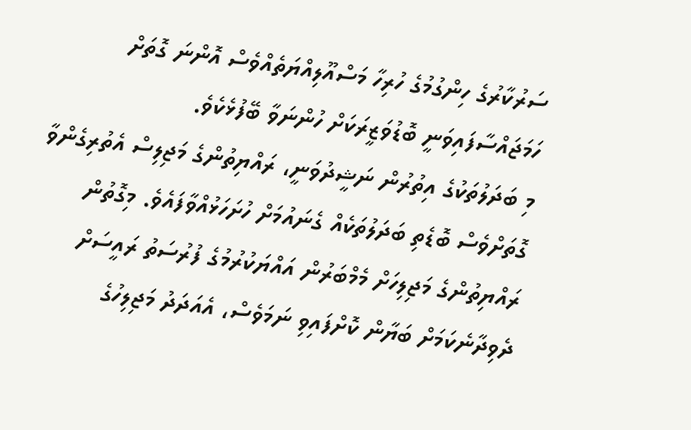ސަރުކާރުގެ ހިންގުމުގެ ހުރިހާ މަސްއޫލިއްޔަތެއްވެސް އޮންނަ ގޮތަށް ހަމަޖައްސާފައިވަނީ ބޮޑުވަޒީރަކަށް ހުންނަވާ ބޭފުޅެކެވެ.
މި ބަދަލުތަކުގެ އިތުރުން ނަޝީދުވަނީ، ރައްޔިތުންގެ މަޖިލިސް އެތުރިގެންވާ ގޮތަށްވެސް ބޮޑެތި ބަދަލުތަކެއް ގެނައުމަށް ހުށަހަޅުއްވާފައެވެ. މިގޮތުން ރައްޔިތުންގެ މަޖިލިހަށް މެމްބަރުން އައްޔަކުރުމުގެ ފުރުސަތު ރައީސަށް ދެވިދާނެކަމަށް ބަޔާން ކޮށްފައިވި ނަމަވެސް، އެއަދަދު މަޖިލިހުގެ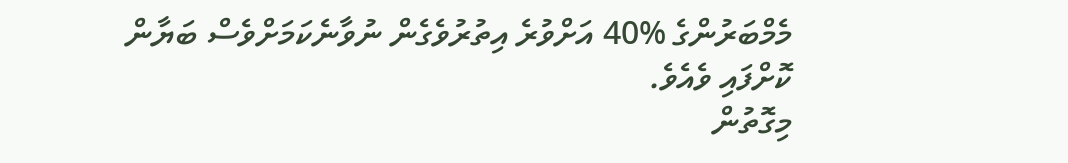މެމްބަރުންގެ %40 އަށްވުރެ އިތުރުވެގެން ނުވާނެކަމަށްވެސް ބަޔާން ކޮށްފައި ވެއެވެ.
މިގޮތުން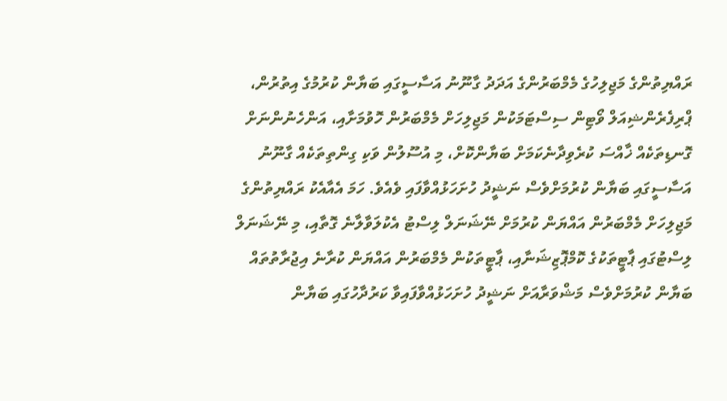ރައްޔިތުންގެ މަޖިލިހުގެ މެމްބަރުންގެ އަދަދު ގާނޫނު އަސާސީގައި ބަޔާން ކުރުމުގެ އިތުރުން، ޕްރިފެރެންޝިއަލް ވޯޓިން ސިސްޓަމަކުން މަޖިލިހަށް މެމްބަރުން ހޮވުމަށާއި، އަންހެނުންނަށް ގޮނޑިތަކެއް ޚާއްސަ ކުރެވިދާނެކަމަށް ބަޔާންކޮށް، މި އުސޫލުން ވަކި ގިންތިތަކެއް ގާނޫނު އަސާސީގައި ބަޔާން ކުރުމަށްވެސް ނަޝީދު ހުށަހަޅުއްވާފައި ވެއެވެ. ހަމަ އެއާއެކު ރައްޔިތުންގެ މަޖިލިހަށް މެމްބަރުން އައްޔަން ކުރުމަށް ނޭޝަނަލް ލިސްޓު އެކުލަވާލާނެ ގޮތާއި، މި ނޭޝަނަލް ލިސްޓުގައި ޕާޓީތަކުގެ ކޮމްޕޮޒިޝަނާއި، ޕާޓީތަކުން މެމްބަރުން އައްޔަން ކުރާނެ އިޖުރާތުތައް ބަޔާން ކުރުމަށްވެސް މަޝްވަރާއަށް ނަޝީދު ހުށަހަޅުއްވާފައިވާ ކަރުދާހުގައި ބަޔާން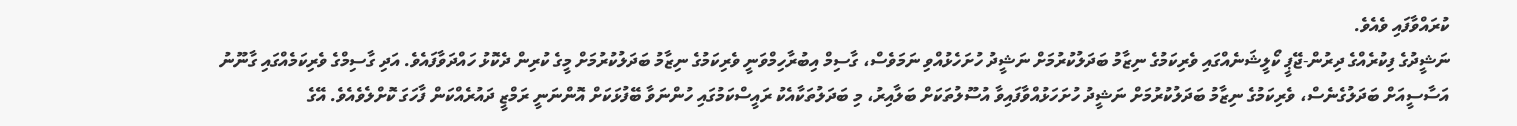ކުރައްވާފައި ވެއެވެ.
ނަޝީދުގެ ފިކުރެއްގެ ދިރުން-ޖޭޕީ ކޯލީޝަނެއްގައި ވެރިކަމުގެ ނިޒާމު ބަދަލުކުރުމަށް ނަޝީދު ހުށަހެޅުއްވި ނަމަވެސް، ގާސިމް އިބުރާހިމްވަނީ ވެރިކަމުގެ ނިޒާމު ބަދަލުކުރުމަށް މީގެ ކުރިން ދެކޮޅު ހައްދަވާފައެވެ. އަދި ގާސިމްގެ ވެރިކަމެއްގައި ގާނޫނު އަސާސީއަށް ބަދަލުގެނެސް، ވެރިކަމުގެ ނިޒާމު ބަދަލުކުރުމަށް ނަޝީދު ހުށަހަޅުއްވާފައިވާ އުސޫލުތަކަށް ބަލާއިރު، މި ބަދަލުތަކާއެކު ރައީސްކަމުގައި ހުންނަވާ ބޭފުޅަކަށް އޮންނަނީ ރަމްޒީ ދައުރެއްކަން ފާހަގަ ކޮށްލެވެއެވެ. އޭގެ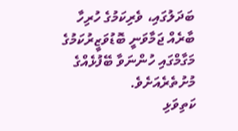ބަދަލުގައި، ވެރިކަމުގެ ހުރިހާ ބާރެއް ޖަމާވަނީ ބޮޑުވަޒީރުކަމުގެ މަގާމްގައި ހުންނަވާ ބޭފުޅެއްގެ މުށުތެރެއަށެވެ.
ކަތިވަޅި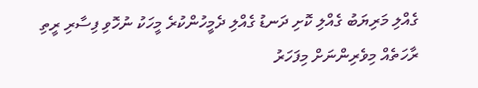ގެއްލި މަރިޔަބު ގެއްލި ކޮށި ދަނޑު ގެއްލި ދެމީހުންކުރެ މީހަކު ނުހޮވި ފިސާރި ރީތި ރާހަތެއް މިވެރިންނަށް މިފަހަރު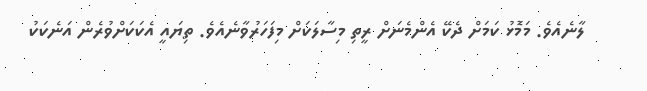ލާނެއެވެ. މަމޮޅު ކަމަށް ދެކޭ އެންމެނަށް ރީތި މިސާލަކަށް މިފަހަރުވާނެއެވެ. ތިޔައީ އެކަކަށްވުރެން އަނެކަކު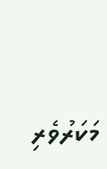މަކަރުވެރި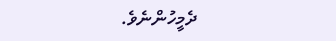ދެމީހުންނެވެ.